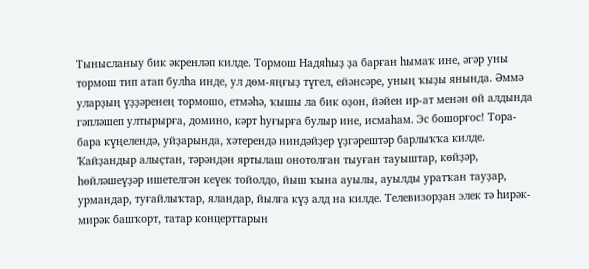Тынысланыу бик әкренләп килде. Тормош Надяһыҙ ҙа барған һымаҡ ине, әгәр уны тормош тип атап булһа инде, ул дөм-яңғыҙ түгел, ейәнсәре, уның ҡыҙы янында. Әммә уларҙың үҙҙәренең тормошо, етмәһә, ҡышы ла бик оҙон, йәйен ир-ат менән өй алдында гәпләшеп ултырырға, домино, кәрт һуғырға булыр ине, исмаһам. Эс бошорғос! Тора-бара күңелендә, уйҙарында, хәтерендә ниндәйҙер үҙгәрештәр барлыҡҡа килде. Ҡайҙандыр алыҫтан, тәрәндән яртылаш онотолған тыуған тауыштар, көйҙәр, һөйләшеүҙәр ишетелгән кеүек тойолдо, йыш ҡына ауылы, ауылды уратҡан тауҙар, урмандар, туғайлыҡтар, яландар, йылға күҙ алд на килде. Телевизорҙан элек тә һирәк-мирәк башҡорт, татар концерттарын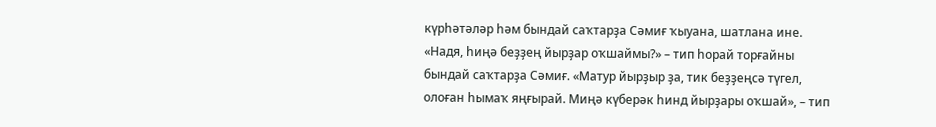күрһәтәләр һәм бындай саҡтарҙа Сәмиғ ҡыуана, шатлана ине. «Надя, һиңә беҙҙең йырҙар оҡшаймы?» – тип һорай торғайны бындай саҡтарҙа Сәмиғ. «Матур йырҙыр ҙа, тик беҙҙеңсә түгел, олоған һымаҡ яңғырай. Миңә күберәк һинд йырҙары оҡшай», – тип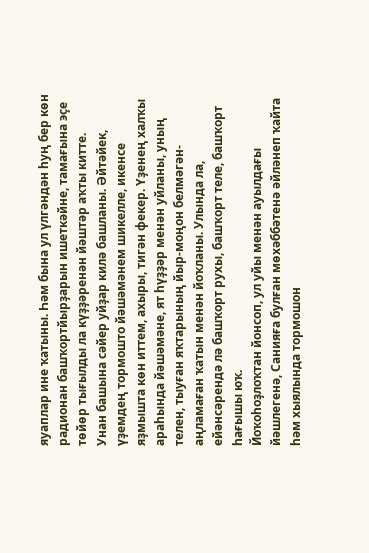яуаплар ине ҡатыны. Һәм бына ул үлгәндән һуң бер көн радионан башҡортйырҙарын ишеткәйне, тамағына эҫе төйөр тығылды ла күҙҙәренән йәштәр аҡты китте.
Унан башына сәйер уйҙар килә башланы. Әйтәйек, үҙемдең тормошто йәшәмәнем шикелле, икенсе яҙмышта көн иттем, ахыры, тигән фекер. Үҙенең халҡы араһында йәшәмәне, ят һүҙҙәр менән уйланы, уның телен, тыуған яҡтарының йыр-моңон белмәгән-аңламаған ҡатын менән йоҡланы. Улында ла, ейәнсәрендә лә башҡорт рухы, башҡорт теле, башҡорт һағышы юҡ.
Йоҡоһоҙлоҡтан йонсоп, ул уйы менән ауылдағы йәшлегенә, Санияға булған мөхәббәтенә әйләнеп ҡайта һәм хыялында тормошон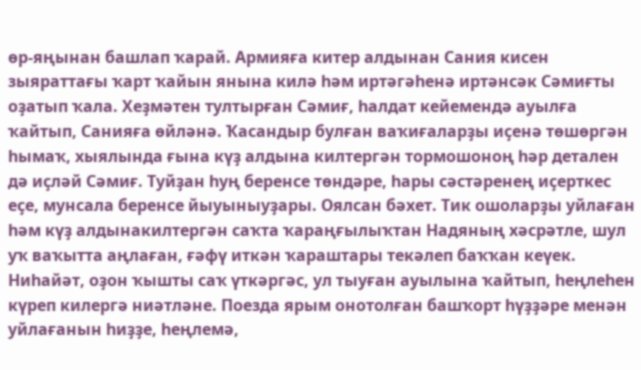өр-яңынан башлап ҡарай. Армияға китер алдынан Сания кисен зыяраттағы ҡарт ҡайын янына килә һәм иртәгәһенә иртәнсәк Сәмиғты оҙатып ҡала. Хеҙмәтен тултырған Сәмиғ, һалдат кейемендә ауылға ҡайтып, Санияға өйләнә. Ҡасандыр булған ваҡиғаларҙы иҫенә төшөргән һымаҡ, хыялында ғына күҙ алдына килтергән тормошоноң һәр детален дә иҫләй Сәмиғ. Туйҙан һуң беренсе төндәре, һары сәстәренең иҫерткес еҫе, мунсала беренсе йыуыныуҙары. Оялсан бәхет. Тик ошоларҙы уйлаған һәм күҙ алдынакилтергән саҡта ҡараңғылыҡтан Надяның хәсрәтле, шул уҡ ваҡытта аңлаған, ғәфү иткән ҡараштары текәлеп баҡҡан кеүек.
Ниһайәт, оҙон ҡышты саҡ үткәргәс, ул тыуған ауылына ҡайтып, һеңлеһен күреп килергә ниәтләне. Поезда ярым онотолған башҡорт һүҙҙәре менән уйлағанын һиҙҙе, һеңлемә,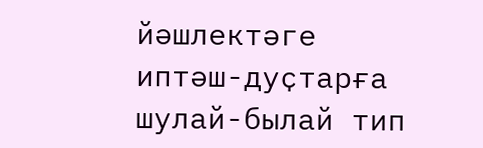йәшлектәге иптәш-дуҫтарға шулай-былай тип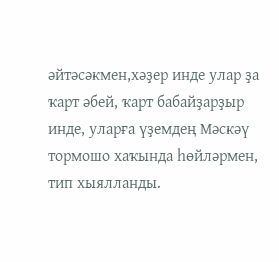әйтәсәкмен,хәҙер инде улар ҙа ҡарт әбей, ҡарт бабайҙарҙыр инде, уларға үҙемдең Мәскәү тормошо хаҡында һөйләрмен, тип хыялланды.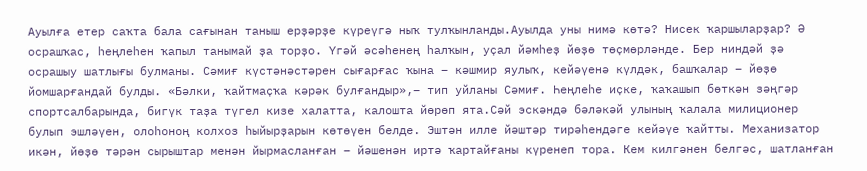Ауылға етер саҡта бала сағынан таныш ерҙәрҙе күреүгә ныҡ тулҡынланды.Ауылда уны нимә көтә? Нисек ҡаршыларҙар? Ә осрашҡас, һеңлеһен ҡапыл танымай ҙа торҙо. Үгәй әсәһенең һалҡын, уҫал йәмһеҙ йөҙө төҫмөрләнде. Бер ниндәй ҙә осрашыу шатлығы булманы. Сәмиғ күстәнәстәрен сығарғас ҡына – кәшмир яулыҡ, кейәүенә күлдәк, башҡалар – йөҙө йомшарғандай булды. «Бәлки, ҡайтмаҫҡа кәрәк булғандыр»,– тип уйланы Сәмиғ. Һеңлеһе иҫке, ҡаҡашып бөткән зәңгәр спортсалбарында, бигүк таҙа түгел кизе халатта, калошта йөрөп ята.Сәй эскәндә бәләкәй улының ҡалала милиционер булып эшләүен, олоһоноң колхоз һыйырҙарын көтөүен белде. Эштән илле йәштәр тирәһендәге кейәүе ҡайтты. Механизатор икән, йөҙө тәрән сырыштар менән йырмасланған – йәшенән иртә ҡартайғаны күренеп тора. Кем килгәнен белгәс, шатланған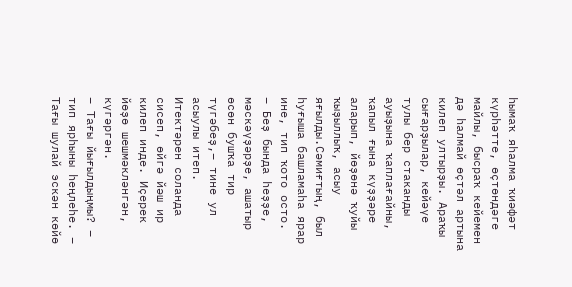һымаҡ яһалма ҡиәфәт күрһәтте, өҫтөндәге майлы, бысраҡ кейемен дә һалмай өҫтәл артына килеп ултырҙы. Араҡы сығарҙылар, кейәүе тулы бер стаканды ауыҙына ҡаплағайны, ҡапыл ғына күҙҙәре аларып, йөҙөнә ҡуйы ҡыҙыллыҡ, асыу яғылды.Сәмиғтың, был һуғыша башламаһа ярар ине, тип ҡото осто.
– Беҙ бында һеҙҙе, мәскәүҙәрҙе, ашатыр өсөн бушҡа тир түгәбеҙ,– тине ул асыулы итеп.
Итектәрен соланда сисеп, өйгә йәш ир килеп инде. Иҫерек йөҙө шешмәкләнгән, күгәргән.
– Тағы йығылдыңмы? – тип ярһыны һеңлеһе. – Тағы шулай эскән көйө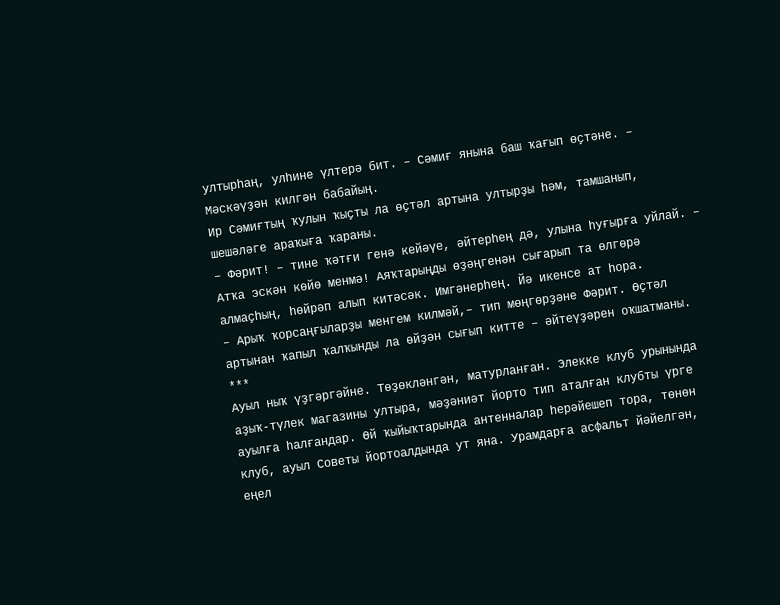ултырһаң, улһине үлтерә бит. – Сәмиғ янына баш ҡағып өҫтәне. – Мәскәүҙән килгән бабайың.
Ир Сәмиғтың ҡулын ҡыҫты ла өҫтәл артына ултырҙы һәм, тамшанып, шешәләге араҡыға ҡараны.
– Фәрит! – тине ҡәтғи генә кейәүе, әйтерһең дә, улына һуғырға уйлай. – Атҡа эскән көйө менмә! Аяҡтарыңды өҙәңгенән сығарып та өлгөрә алмаҫһың, һөйрәп алып китәсәк. Имгәнерһең. Йә икенсе ат һора.
– Арыҡ ҡорсаңғыларҙы менгем килмәй,– тип мөңгөрҙәне Фәрит. Өҫтәл артынан ҡапыл ҡалҡынды ла өйҙән сығып китте – әйтеүҙәрен оҡшатманы.
***
Ауыл ныҡ үҙгәргәйне. Төҙөкләнгән, матурланған. Элекке клуб урынында аҙыҡ-түлек магазины ултыра, мәҙәниәт йорто тип аталған клубты үрге ауылға һалғандар. Өй ҡыйыҡтарында антенналар һерәйешеп тора, төнөн клуб, ауыл Советы йортоалдында ут яна. Урамдарға асфальт йәйелгән, еңел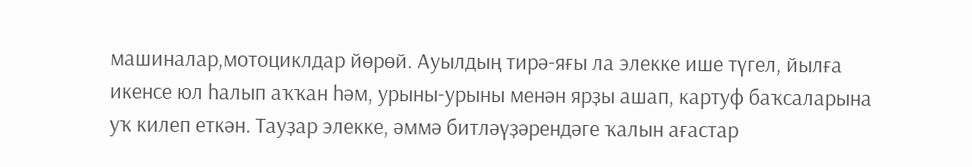машиналар,мотоциклдар йөрөй. Ауылдың тирә-яғы ла элекке ише түгел, йылға икенсе юл һалып аҡҡан һәм, урыны-урыны менән ярҙы ашап, картуф баҡсаларына уҡ килеп еткән. Тауҙар элекке, әммә битләүҙәрендәге ҡалын ағастар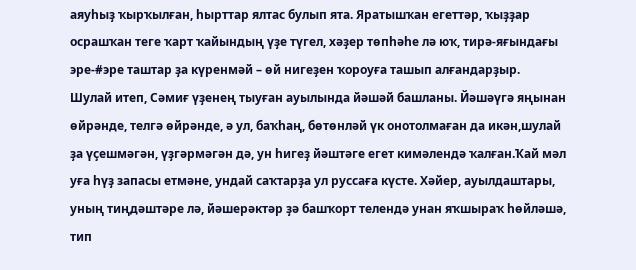аяуһыҙ ҡырҡылған, һырттар ялтас булып ята. Яратышҡан егеттәр, ҡыҙҙар осрашҡан теге ҡарт ҡайындың үҙе түгел, хәҙер төпһәһе лә юҡ, тирә-яғындағы эре-#эре таштар ҙа күренмәй – өй нигеҙен ҡороуға ташып алғандарҙыр.
Шулай итеп, Сәмиғ үҙенең тыуған ауылында йәшәй башланы. Йәшәүгә яңынан өйрәнде, телгә өйрәнде, ә ул, баҡһаң, бөтөнләй үк онотолмаған да икән,шулай ҙа үҫешмәгән, үҙгәрмәгән дә, ун һигеҙ йәштәге егет кимәлендә ҡалған.Ҡай мәл уға һүҙ запасы етмәне, ундай саҡтарҙа ул руссаға күсте. Хәйер, ауылдаштары, уның тиңдәштәре лә, йәшерәктәр ҙә башҡорт телендә унан яҡшыраҡ һөйләшә, тип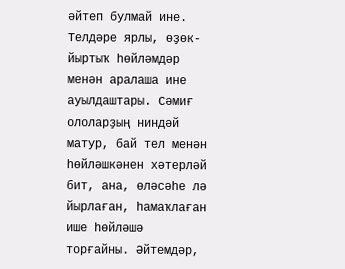әйтеп булмай ине. Телдәре ярлы, өҙөк-йыртыҡ һөйләмдәр менән аралаша ине ауылдаштары. Сәмиғ ололарҙың ниндәй матур, бай тел менән һөйләшкәнен хәтерләй бит, ана, өләсәһе лә йырлаған, һамаҡлаған ише һөйләшә торғайны. Әйтемдәр,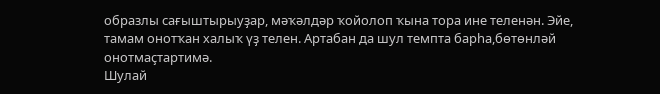образлы сағыштырыуҙар, мәҡәлдәр ҡойолоп ҡына тора ине теленән. Эйе, тамам онотҡан халыҡ үҙ телен. Артабан да шул темпта барһа,бөтөнләй онотмаҫтартимә.
Шулай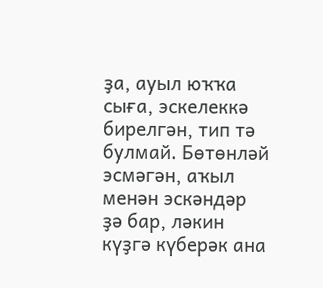ҙа, ауыл юҡҡа сыға, эскелеккә бирелгән, тип тә булмай. Бөтөнләй эсмәгән, аҡыл менән эскәндәр ҙә бар, ләкин күҙгә күберәк ана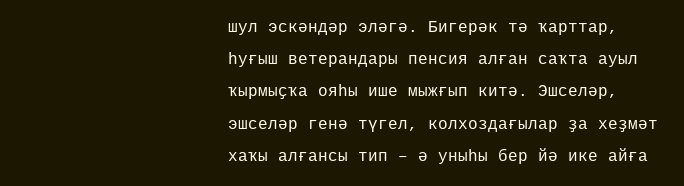шул эскәндәр эләгә. Бигерәк тә ҡарттар, һуғыш ветерандары пенсия алған саҡта ауыл ҡырмыҫҡа ояһы ише мыжғып китә. Эшселәр, эшселәр генә түгел, колхоздағылар ҙа хеҙмәт хаҡы алғансы тип – ә уныһы бер йә ике айға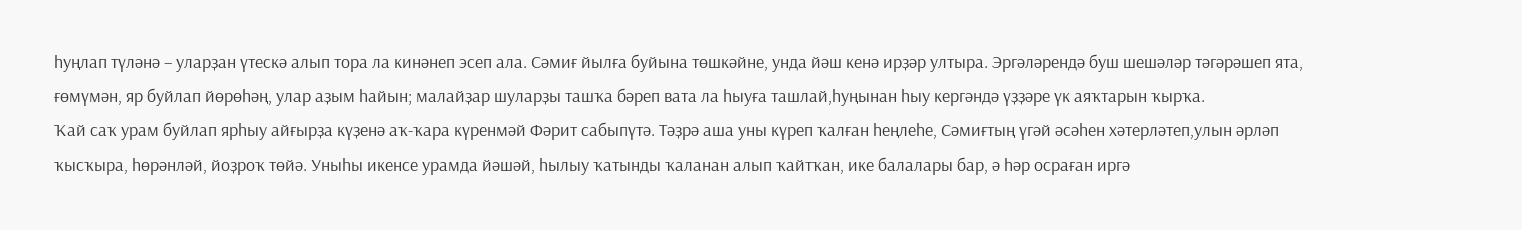һуңлап түләнә – уларҙан үтескә алып тора ла кинәнеп эсеп ала. Сәмиғ йылға буйына төшкәйне, унда йәш кенә ирҙәр ултыра. Эргәләрендә буш шешәләр тәгәрәшеп ята, ғөмүмән, яр буйлап йөрөһәң, улар аҙым һайын; малайҙар шуларҙы ташҡа бәреп вата ла һыуға ташлай,һуңынан һыу кергәндә үҙҙәре үк аяҡтарын ҡырҡа.
Ҡай саҡ урам буйлап ярһыу айғырҙа күҙенә аҡ-ҡара күренмәй Фәрит сабыпүтә. Тәҙрә аша уны күреп ҡалған һеңлеһе, Сәмиғтың үгәй әсәһен хәтерләтеп,улын әрләп ҡысҡыра, һөрәнләй, йоҙроҡ төйә. Уныһы икенсе урамда йәшәй, һылыу ҡатынды ҡаланан алып ҡайтҡан, ике балалары бар, ә һәр осраған иргә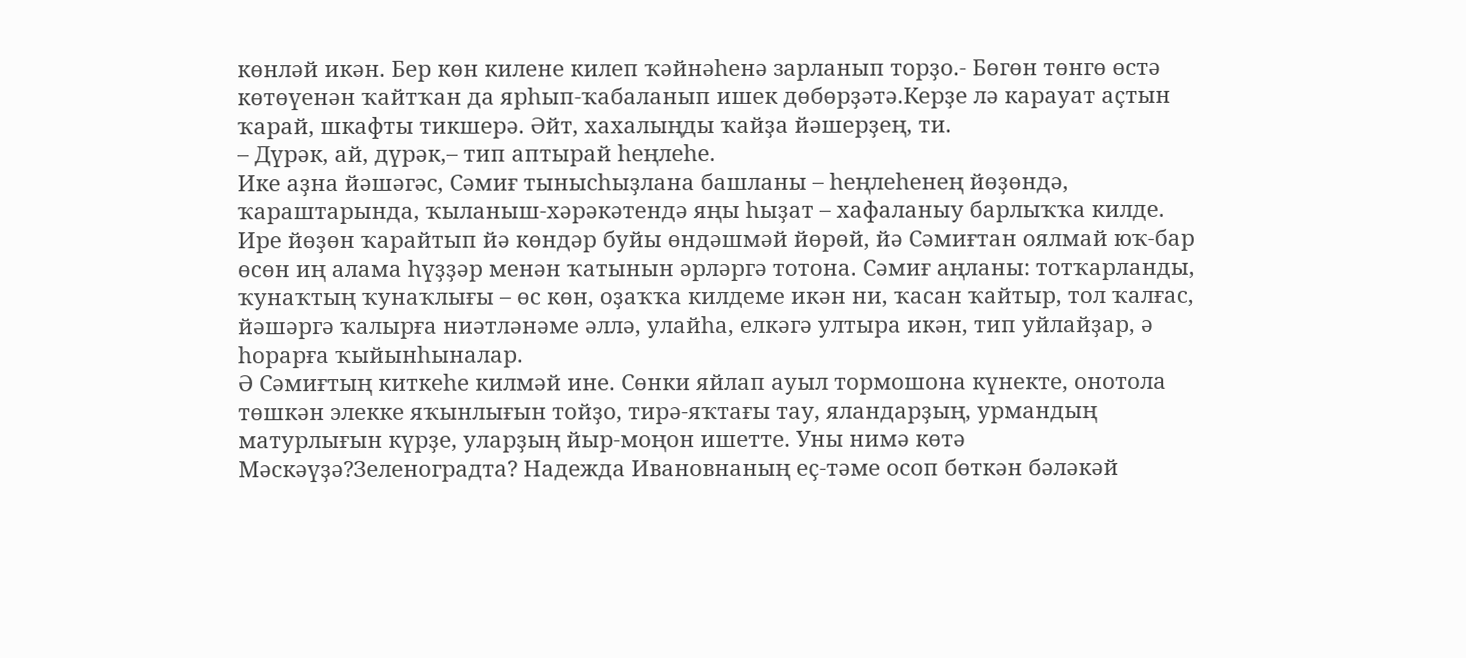көнләй икән. Бер көн килене килеп ҡәйнәһенә зарланып торҙо.- Бөгөн төнгө өстә көтөүенән ҡайтҡан да ярһып-ҡабаланып ишек дөбөрҙәтә.Керҙе лә карауат аҫтын ҡарай, шкафты тикшерә. Әйт, хахалыңды ҡайҙа йәшерҙең, ти.
– Дүрәк, ай, дүрәк,– тип аптырай һеңлеһе.
Ике аҙна йәшәгәс, Сәмиғ тынысһыҙлана башланы – һеңлеһенең йөҙөндә, ҡараштарында, ҡыланыш-хәрәкәтендә яңы һыҙат – хафаланыу барлыҡҡа килде. Ире йөҙөн ҡарайтып йә көндәр буйы өндәшмәй йөрөй, йә Сәмиғтан оялмай юҡ-бар өсөн иң алама һүҙҙәр менән ҡатынын әрләргә тотона. Сәмиғ аңланы: тотҡарланды, ҡунаҡтың ҡунаҡлығы – өс көн, оҙаҡҡа килдеме икән ни, ҡасан ҡайтыр, тол ҡалғас, йәшәргә ҡалырға ниәтләнәме әллә, улайһа, елкәгә ултыра икән, тип уйлайҙар, ә һорарға ҡыйынһыналар.
Ә Сәмиғтың киткеһе килмәй ине. Сөнки яйлап ауыл тормошона күнекте, онотола төшкән элекке яҡынлығын тойҙо, тирә-яҡтағы тау, яландарҙың, урмандың матурлығын күрҙе, уларҙың йыр-моңон ишетте. Уны нимә көтә Мәскәүҙә?Зеленоградта? Надежда Ивановнаның еҫ-тәме осоп бөткән бәләкәй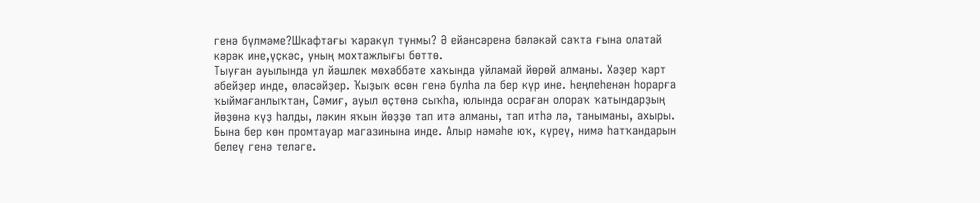генә бүлмәме?Шкафтағы ҡаракүл тунмы? Ә ейәнсәренә бәләкәй саҡта ғына олатай кәрәк ине,үҫкәс, уның мохтажлығы бөттө.
Тыуған ауылында ул йәшлек мөхәббәте хаҡында уйламай йөрөй алманы. Хәҙер ҡарт әбейҙер инде, өләсәйҙер. Ҡыҙыҡ өсөн генә булһа ла бер күр ине. Һеңлеһенән һорарға ҡыймағанлыҡтан, Сәмиғ, ауыл өҫтөнә сыҡһа, юлында осраған олораҡ ҡатындарҙың йөҙөнә күҙ һалды, ләкин яҡын йөҙҙө тап итә алманы, тап итһә лә, таныманы, ахыры.
Бына бер көн промтауар магазинына инде. Алыр нәмәһе юҡ, күреү, нимә һатҡандарын белеү генә теләге.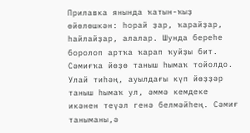Прилавка янында ҡатын-ҡыҙ өйөлөшкән: һорай ҙар, ҡарайҙар, һайлайҙар, алалар. Шунда береһе боролоп артҡа ҡарап ҡуйҙы бит. Сәмиғҡа йөҙө таныш һымаҡ тойолдо. Улай тиһәң, ауылдағы күп йөҙҙәр таныш һымаҡ ул, әммә кемдеке икәнен теүәл генә белмәйһең. Сәмиғ таныманы,ә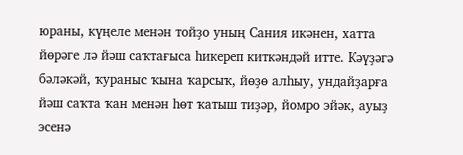юраны, күңеле менән тойҙо уның Сания икәнен, хатта йөрәге лә йәш саҡтағыса һикереп киткәндәй итте. Кәүҙәгә бәләкәй, ҡураныс ҡына ҡарсыҡ, йөҙө алһыу, ундайҙарға йәш саҡта ҡан менән һөт ҡатыш тиҙәр, йомро эйәк, ауыҙ эсенә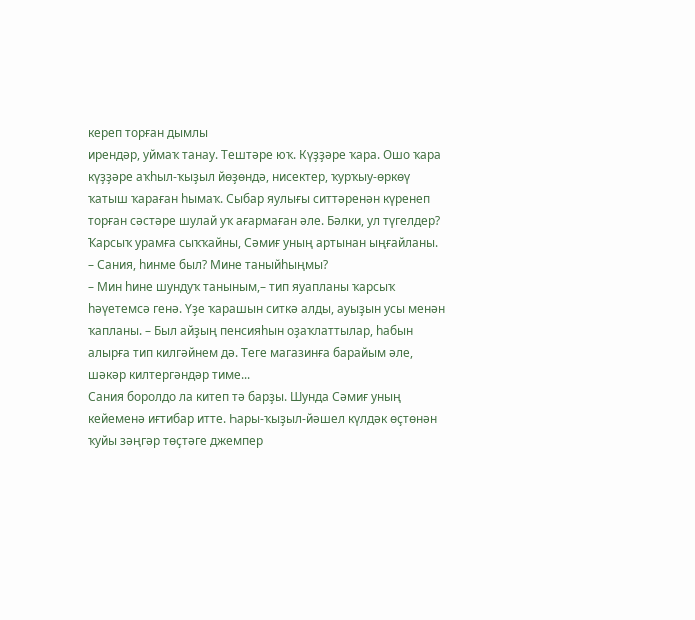кереп торған дымлы
ирендәр, уймаҡ танау. Тештәре юҡ. Күҙҙәре ҡара. Ошо ҡара күҙҙәре аҡһыл-ҡыҙыл йөҙөндә, нисектер, ҡурҡыу-өркөү ҡатыш ҡараған һымаҡ. Сыбар яулығы ситтәренән күренеп торған сәстәре шулай уҡ ағармаған әле. Бәлки, ул түгелдер?
Ҡарсыҡ урамға сыҡҡайны, Сәмиғ уның артынан ыңғайланы.
– Сания, һинме был? Мине таныйһыңмы?
– Мин һине шундуҡ таныным,– тип яуапланы ҡарсыҡ һәүетемсә генә. Үҙе ҡарашын ситкә алды, ауыҙын усы менән ҡапланы. – Был айҙың пенсияһын оҙаҡлаттылар, һабын алырға тип килгәйнем дә. Теге магазинға барайым әле, шәкәр килтергәндәр тиме...
Сания боролдо ла китеп тә барҙы. Шунда Сәмиғ уның кейеменә иғтибар итте. Һары-ҡыҙыл-йәшел күлдәк өҫтөнән ҡуйы зәңгәр төҫтәге джемпер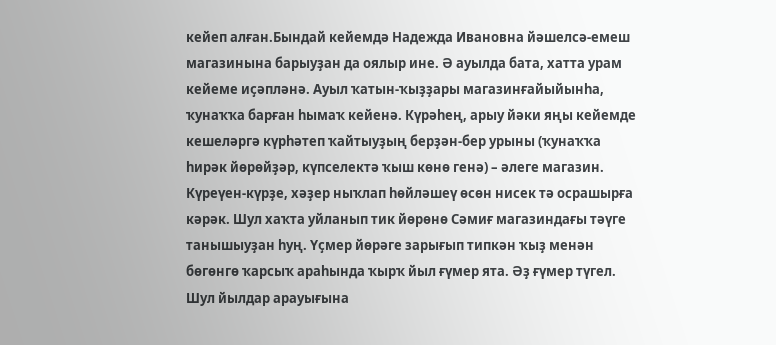кейеп алған.Бындай кейемдә Надежда Ивановна йәшелсә-емеш магазинына барыуҙан да оялыр ине. Ә ауылда бата, хатта урам кейеме иҫәпләнә. Ауыл ҡатын-ҡыҙҙары магазинғайыйынһа, ҡунаҡҡа барған һымаҡ кейенә. Күрәһең, арыу йәки яңы кейемде кешеләргә күрһәтеп ҡайтыуҙың берҙән-бер урыны (ҡунаҡҡа һирәк йөрөйҙәр, күпселектә ҡыш көнө генә) – әлеге магазин.
Күреүен-күрҙе, хәҙер ныҡлап һөйләшеү өсөн нисек тә осрашырға кәрәк. Шул хаҡта уйланып тик йөрөнө Сәмиғ магазиндағы тәүге танышыуҙан һуң. Үҫмер йөрәге зарығып типкән ҡыҙ менән бөгөнгө ҡарсыҡ араһында ҡырҡ йыл ғүмер ята. Әҙ ғүмер түгел. Шул йылдар арауығына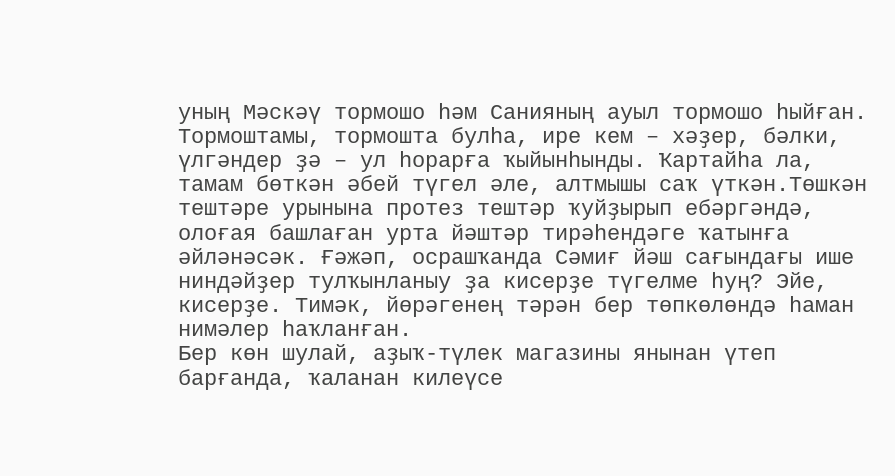уның Мәскәү тормошо һәм Санияның ауыл тормошо һыйған. Тормоштамы, тормошта булһа, ире кем – хәҙер, бәлки, үлгәндер ҙә – ул һорарға ҡыйынһынды. Ҡартайһа ла, тамам бөткән әбей түгел әле, алтмышы саҡ үткән.Төшкән тештәре урынына протез тештәр ҡуйҙырып ебәргәндә, олоғая башлаған урта йәштәр тирәһендәге ҡатынға әйләнәсәк. Ғәжәп, осрашҡанда Сәмиғ йәш сағындағы ише ниндәйҙер тулҡынланыу ҙа кисерҙе түгелме һуң? Эйе, кисерҙе. Тимәк, йөрәгенең тәрән бер төпкөлөндә һаман нимәлер һаҡланған.
Бер көн шулай, аҙыҡ-түлек магазины янынан үтеп барғанда, ҡаланан килеүсе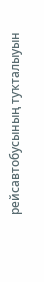рейсавтобусының туҡталыуын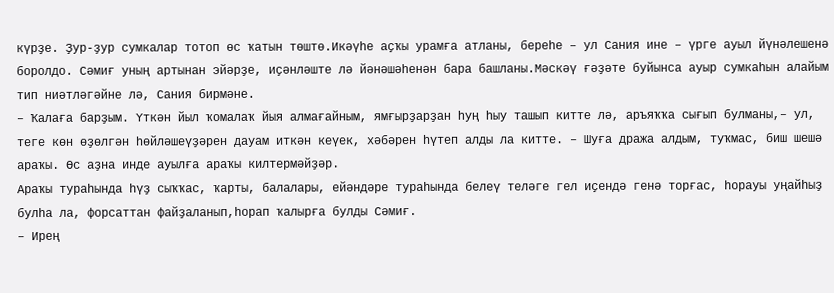күрҙе. Ҙур-ҙур сумкалар тотоп өс ҡатын төштө.Икәүһе аҫҡы урамға атланы, береһе – ул Сания ине – үрге ауыл йүнәлешенә боролдо. Сәмиғ уның артынан эйәрҙе, иҫәнләште лә йәнәшәһенән бара башланы.Мәскәү ғәҙәте буйынса ауыр сумкаһын алайым тип ниәтләгәйне лә, Сания бирмәне.
– Ҡалаға барҙым. Үткән йыл ҡомалаҡ йыя алмағайным, ямғырҙарҙан һуң һыу ташып китте лә, аръяҡҡа сығып булманы,– ул, теге көн өҙөлгән һөйләшеүҙәрен дауам иткән кеүек, хәбәрен һүтеп алды ла китте. – Шуға дража алдым, туҡмас, биш шешә араҡы. Өс аҙна инде ауылға араҡы килтермәйҙәр.
Араҡы тураһында һүҙ сыҡҡас, ҡарты, балалары, ейәндәре тураһында белеү теләге гел иҫендә генә торғас, һорауы уңайһыҙ булһа ла, форсаттан файҙаланып,һорап ҡалырға булды Сәмиғ.
– Ирең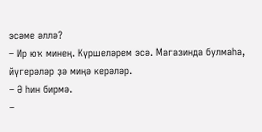эсәме әллә?
– Ир юҡ минең. Күршеләрем эсә. Магазинда булмаһа, йүгерәләр ҙә миңә керәләр.
– Ә һин бирмә.
–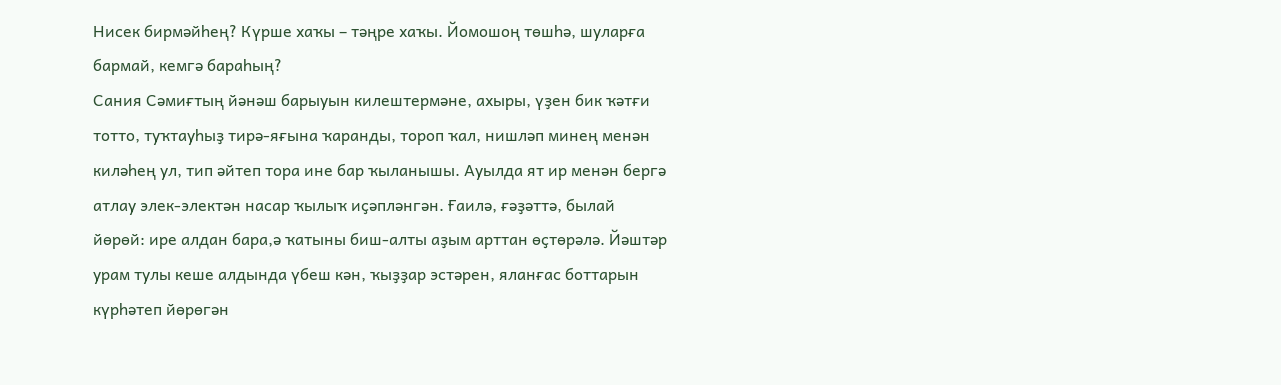Нисек бирмәйһең? Күрше хаҡы – тәңре хаҡы. Йомошоң төшһә, шуларға бармай, кемгә бараһың?
Сания Сәмиғтың йәнәш барыуын килештермәне, ахыры, үҙен бик ҡәтғи тотто, туҡтауһыҙ тирә-яғына ҡаранды, тороп ҡал, нишләп минең менән киләһең ул, тип әйтеп тора ине бар ҡыланышы. Ауылда ят ир менән бергә атлау элек-электән насар ҡылыҡ иҫәпләнгән. Ғаилә, ғәҙәттә, былай йөрөй: ире алдан бара,ә ҡатыны биш-алты аҙым арттан өҫтөрәлә. Йәштәр урам тулы кеше алдында үбеш кән, ҡыҙҙар эстәрен, яланғас боттарын күрһәтеп йөрөгән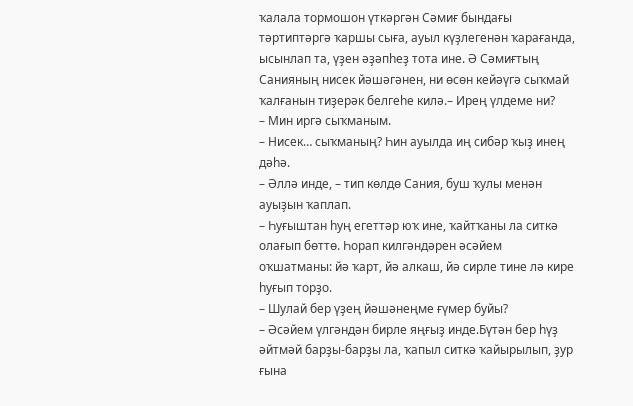ҡалала тормошон үткәргән Сәмиғ бындағы тәртиптәргә ҡаршы сыға, ауыл күҙлегенән ҡарағанда, ысынлап та, үҙен әҙәпһеҙ тота ине. Ә Сәмиғтың Санияның нисек йәшәгәнен, ни өсөн кейәүгә сыҡмай ҡалғанын тиҙерәк белгеһе килә.– Ирең үлдеме ни?
– Мин иргә сыҡманым.
– Нисек… сыҡманың? Һин ауылда иң сибәр ҡыҙ инең дәһә.
– Әллә инде, – тип көлдө Сания, буш ҡулы менән ауыҙын ҡаплап.
– Һуғыштан һуң егеттәр юҡ ине, ҡайтҡаны ла ситкә олағып бөттө. Һорап килгәндәрен әсәйем оҡшатманы: йә ҡарт, йә алкаш, йә сирле тине лә кире һуғып торҙо.
– Шулай бер үҙең йәшәнеңме ғүмер буйы?
– Әсәйем үлгәндән бирле яңғыҙ инде.Бүтән бер һүҙ әйтмәй барҙы-барҙы ла, ҡапыл ситкә ҡайырылып, ҙур ғына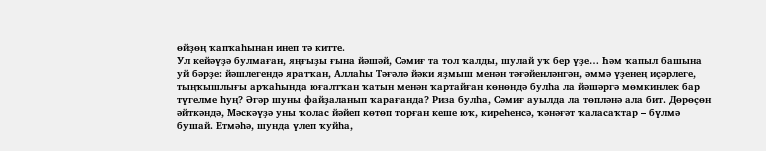өйҙөң ҡапҡаһынан инеп тә китте.
Ул кейәүҙә булмаған, яңғыҙы ғына йәшәй, Сәмиғ та тол ҡалды, шулай уҡ бер үҙе… Һәм ҡапыл башына уй бәрҙе: йәшлегендә яратҡан, Аллаһы Тәғәлә йәки яҙмыш менән тәғәйенләнгән, әммә үҙенең иҫәрлеге, тыңҡышлығы арҡаһында юғалтҡан ҡатын менән ҡартайған көнөндә булһа ла йәшәргә мөмкинлек бар түгелме һуң? Әгәр шуны файҙаланып ҡарағанда? Риза булһа, Сәмиғ ауылда ла төпләнә ала бит. Дөрөҫөн әйткәндә, Мәскәүҙә уны ҡолас йәйеп көтөп торған кеше юҡ, киреһенсә, ҡәнәғәт ҡаласаҡтар – бүлмә бушай. Етмәһә, шунда үлеп ҡуйһа,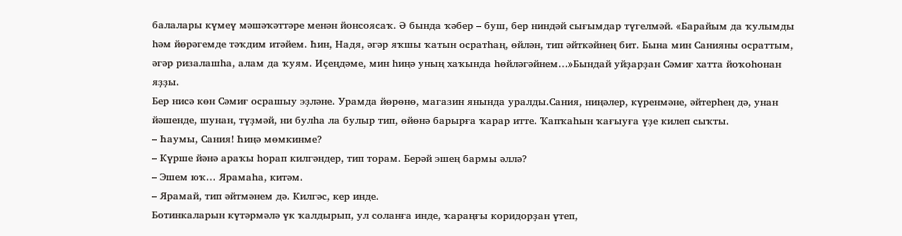балалары күмеү мәшәҡәттәре менән йонсоясаҡ. Ә бында ҡәбер – буш, бер ниндәй сығымдар түгелмәй. «Барайым да ҡулымды һәм йөрәгемде тәҡдим итәйем. Һин, Надя, әгәр яҡшы ҡатын осратһаң, өйлән, тип әйткәйнең бит. Бына мин Санияны осраттым, әгәр ризалашһа, алам да ҡуям. Иҫеңдәме, мин һиңә уның хаҡында һөйләгәйнем…»Бындай уйҙарҙан Сәмиғ хатта йоҡоһонан яҙҙы.
Бер нисә көн Сәмиғ осрашыу эҙләне. Урамда йөрөнө, магазин янында уралды.Сания, ниңәлер, күренмәне, әйтерһең дә, унан йәшенде, шунан, түҙмәй, ни булһа ла булыр тип, өйөнә барырға ҡарар итте. Ҡапҡаһын ҡағыуға үҙе килеп сыҡты.
– Һаумы, Сания! Һиңә мөмкинме?
– Күрше йәнә араҡы һорап килгәндер, тип торам. Берәй эшең бармы әллә?
– Эшем юҡ… Ярамаһа, китәм.
– Ярамай, тип әйтмәнем дә. Килгәс, кер инде.
Ботинкаларын күтәрмәлә үк ҡалдырып, ул соланға инде, ҡараңғы коридорҙан үтеп,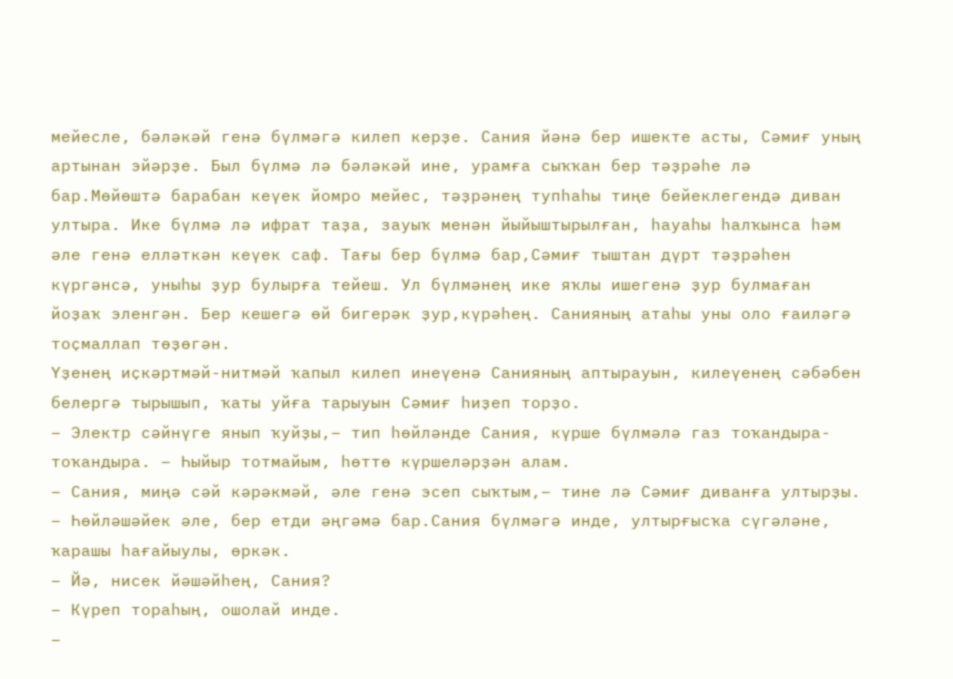мейесле, бәләкәй генә бүлмәгә килеп керҙе. Сания йәнә бер ишекте асты, Сәмиғ уның артынан эйәрҙе. Был бүлмә лә бәләкәй ине, урамға сыҡҡан бер тәҙрәһе лә бар.Мөйөштә барабан кеүек йомро мейес, тәҙрәнең тупһаһы тиңе бейеклегендә диван ултыра. Ике бүлмә лә ифрат таҙа, зауыҡ менән йыйыштырылған, һауаһы һалҡынса һәм әле генә елләткән кеүек саф. Тағы бер бүлмә бар,Сәмиғ тыштан дүрт тәҙрәһен күргәнсә, уныһы ҙур булырға тейеш. Ул бүлмәнең ике яҡлы ишегенә ҙур булмаған йоҙаҡ эленгән. Бер кешегә өй бигерәк ҙур,күрәһең. Санияның атаһы уны оло ғаиләгә тоҫмаллап төҙөгән.
Үҙенең иҫкәртмәй-нитмәй ҡапыл килеп инеүенә Санияның аптырауын, килеүенең сәбәбен белергә тырышып, ҡаты уйға тарыуын Сәмиғ һиҙеп торҙо.
– Электр сәйнүге янып ҡуйҙы,– тип һөйләнде Сания, күрше бүлмәлә газ тоҡандыра-тоҡандыра. – Һыйыр тотмайым, һөттө күршеләрҙән алам.
– Сания, миңә сәй кәрәкмәй, әле генә эсеп сыҡтым,– тине лә Сәмиғ диванға ултырҙы. – Һөйләшәйек әле, бер етди әңгәмә бар.Сания бүлмәгә инде, ултырғысҡа сүгәләне, ҡарашы һағайыулы, өркәк.
– Йә, нисек йәшәйһең, Сания?
– Күреп тораһың, ошолай инде.
–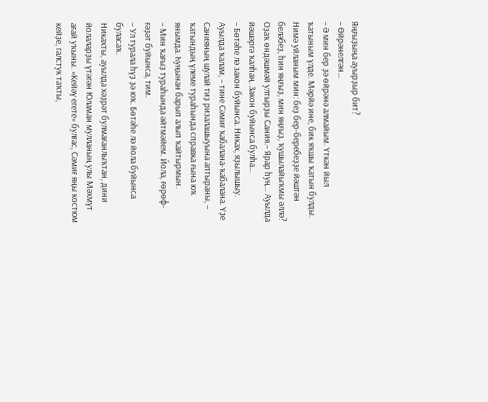Яңғыҙыңа ауырҙыр бит?
– Өйрәнелгән…
– Ә мин бер ҙә өйрәнә алмайым. Үткән йыл ҡатыным үлде. Мәрйә ине, бик яҡшы ҡатын булды. Нимә уйланым мин: беҙ бер-беребеҙҙе йәштән беләбеҙ, һин яңғыҙ, мин яңғыҙ, ҡушылайыҡмы әллә?
Оҙаҡ өндәшмәй ултырҙы Сания.– Ярар һуң… Ауылда йәшәргә ҡалһаң. Закон буйынса булһа…
– Бөтәһе лә закон буйынса. Никах, яҙылышыу. Ауылда ҡалам, – тине Сәмиғ ҡабалана-ҡабалана. Үҙе Санияның шулай тиҙ ризалашыуына аптыраны, – ҡатындың үлеме тураһында справка ғына юҡ янымда. Һуңынан барып алып ҡайтырмын.
– Мин ҡағыҙ тураһында әйтмәйем. Йола, ғөрөф-ғәҙәт буйынса, тим.
– Ул турала һүҙ ҙә юҡ. Бөтәһе лә йола буйынса буласаҡ.
Никахты, ауылда хәҙрәт булмағанлыҡтан, дини йолаларҙы үтәгән Юламан мулланың улы Мәхмүт ағай уҡыны. «Кейәү егете» булғас, Сәмиғ яңы костюм кейҙе, галстук таҡты,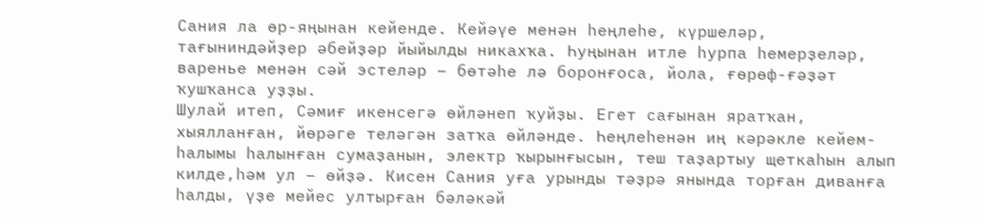Сания ла өр-яңынан кейенде. Кейәүе менән һеңлеһе, күршеләр, тағыниндәйҙер әбейҙәр йыйылды никахҡа. Һуңынан итле һурпа һемерҙеләр, варенье менән сәй эстеләр – бөтәһе лә боронғоса, йола, ғөрөф-ғәҙәт ҡушҡанса уҙҙы.
Шулай итеп, Сәмиғ икенсегә өйләнеп ҡуйҙы. Егет сағынан яратҡан, хыялланған, йөрәге теләгән затҡа өйләнде. Һеңлеһенән иң кәрәкле кейем-һалымы һалынған сумаҙанын, электр ҡырынғысын, теш таҙартыу щеткаһын алып килде,һәм ул – өйҙә. Кисен Сания уға урынды тәҙрә янында торған диванға һалды, үҙе мейес ултырған бәләкәй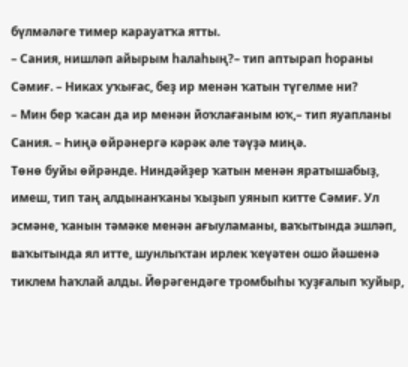бүлмәләге тимер карауатҡа ятты.
– Сания, нишләп айырым һалаһың?– тип аптырап һораны Сәмиғ. – Никах уҡығас, беҙ ир менән ҡатын түгелме ни?
– Мин бер ҡасан да ир менән йоҡлағаным юҡ,– тип яуапланы Сания. – Һиңә өйрәнергә кәрәк әле тәүҙә миңә.
Төнө буйы өйрәнде. Ниндәйҙер ҡатын менән яратышабыҙ, имеш, тип таң алдынанҡаны ҡыҙып уянып китте Сәмиғ. Ул эсмәне, ҡанын тәмәке менән ағыуламаны, ваҡытында эшләп, ваҡытында ял итте, шунлыҡтан ирлек ҡеүәтен ошо йәшенә тиклем һаҡлай алды. Йөрәгендәге тромбыһы ҡуҙғалып ҡуйыр,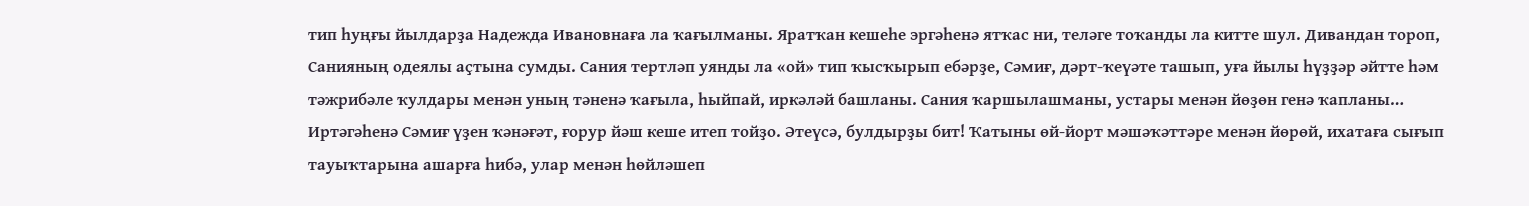тип һуңғы йылдарҙа Надежда Ивановнаға ла ҡағылманы. Яратҡан кешеһе эргәһенә ятҡас ни, теләге тоҡанды ла китте шул. Дивандан тороп, Санияның одеялы аҫтына сумды. Сания тертләп уянды ла «ой» тип ҡысҡырып ебәрҙе, Сәмиғ, дәрт-ҡеүәте ташып, уға йылы һүҙҙәр әйтте һәм тәжрибәле ҡулдары менән уның тәненә ҡағыла, һыйпай, иркәләй башланы. Сания ҡаршылашманы, устары менән йөҙөн генә ҡапланы…
Иртәгәһенә Сәмиғ үҙен ҡәнәғәт, ғорур йәш кеше итеп тойҙо. Әтеүсә, булдырҙы бит! Ҡатыны өй-йорт мәшәҡәттәре менән йөрөй, ихатаға сығып тауыҡтарына ашарға һибә, улар менән һөйләшеп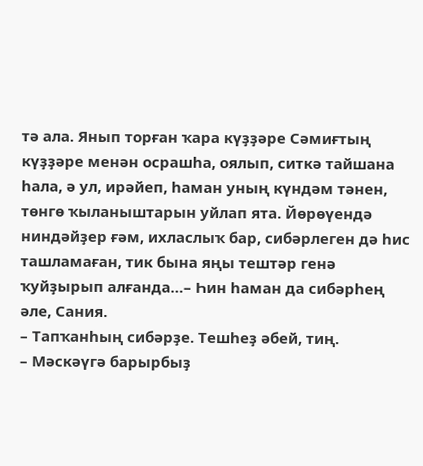тә ала. Янып торған ҡара күҙҙәре Сәмиғтың күҙҙәре менән осрашһа, оялып, ситкә тайшана һала, ә ул, ирәйеп, һаман уның күндәм тәнен, төнгө ҡыланыштарын уйлап ята. Йөрөүендә ниндәйҙер ғәм, ихласлыҡ бар, сибәрлеген дә һис ташламаған, тик бына яңы тештәр генә ҡуйҙырып алғанда…– Һин һаман да сибәрһең әле, Сания.
– Тапҡанһың сибәрҙе. Тешһеҙ әбей, тиң.
– Мәскәүгә барырбыҙ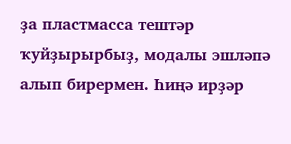ҙа пластмасса тештәр ҡуйҙырырбыҙ, модалы эшләпә алып бирермен. Һиңә ирҙәр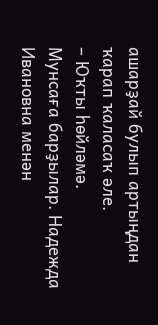ашарҙай булып артыңдан ҡарап ҡаласаҡ әле.
– Юҡты һөйләмә.
Мунсаға барҙылар. Надежда Ивановна менән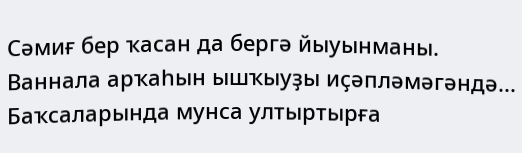Сәмиғ бер ҡасан да бергә йыуынманы. Ваннала арҡаһын ышҡыуҙы иҫәпләмәгәндә... Баҡсаларында мунса ултыртырға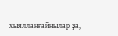хыялланғайнылар ҙа,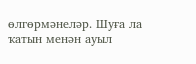өлгөрмәнеләр. Шуға ла ҡатын менән ауыл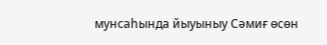мунсаһында йыуыныу Сәмиғ өсөн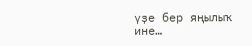үҙе бер яңылыҡ ине…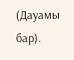(Дауамы бар).